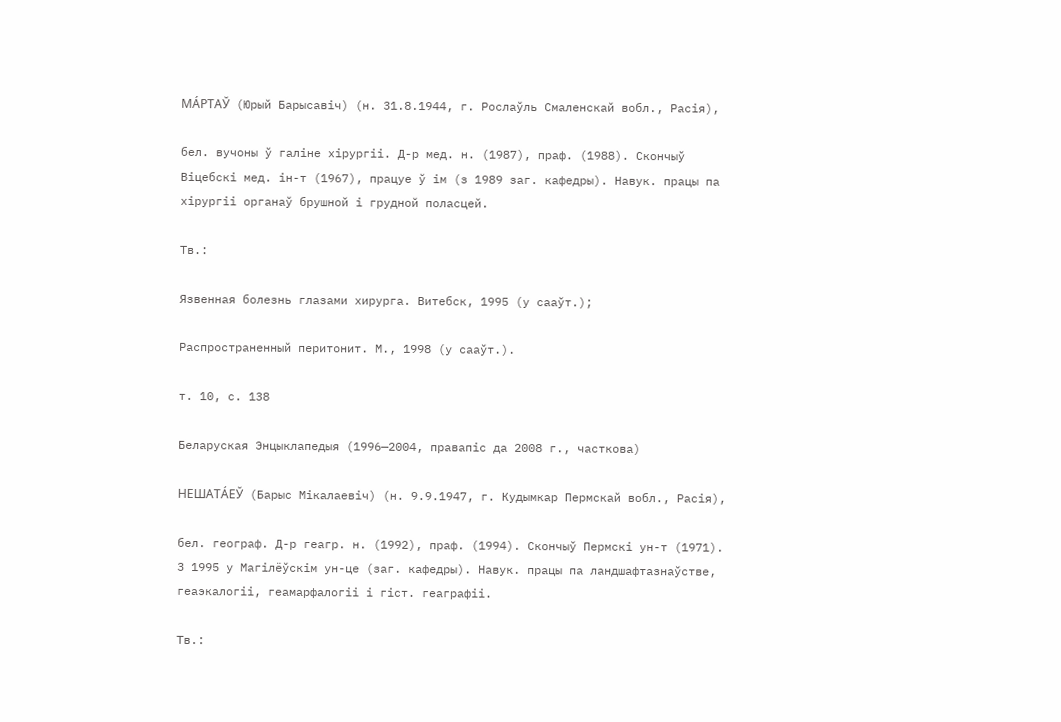МА́РТАЎ (Юрый Барысавіч) (н. 31.8.1944, г. Рослаўль Смаленскай вобл., Расія),

бел. вучоны ў галіне хірургіі. Д-р мед. н. (1987), праф. (1988). Скончыў Віцебскі мед. ін-т (1967), працуе ў ім (з 1989 заг. кафедры). Навук. працы па хірургіі органаў брушной і грудной поласцей.

Тв.:

Язвенная болезнь глазами хирурга. Витебск, 1995 (у сааўт.);

Распространенный перитонит. М., 1998 (у сааўт.).

т. 10, с. 138

Беларуская Энцыклапедыя (1996—2004, правапіс да 2008 г., часткова)

НЕШАТА́ЕЎ (Барыс Мікалаевіч) (н. 9.9.1947, г. Кудымкар Пермскай вобл., Расія),

бел. географ. Д-р геагр. н. (1992), праф. (1994). Скончыў Пермскі ун-т (1971). З 1995 у Магілёўскім ун-це (заг. кафедры). Навук. працы па ландшафтазнаўстве, геаэкалогіі, геамарфалогіі і гіст. геаграфіі.

Тв.: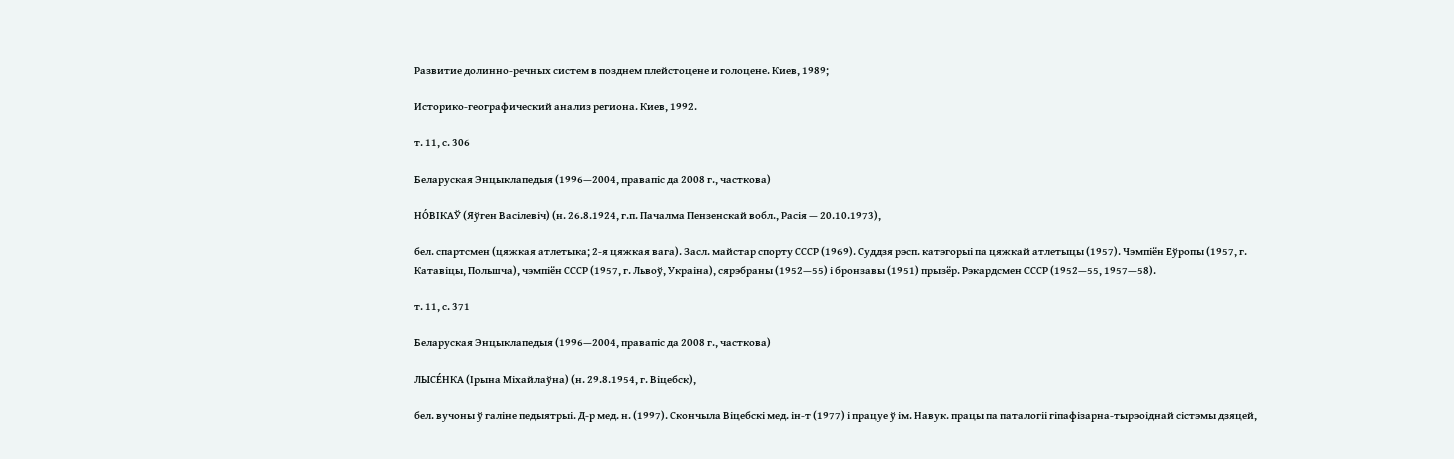Развитие долинно-речных систем в позднем плейстоцене и голоцене. Киев, 1989;

Историко-географический анализ региона. Киев, 1992.

т. 11, с. 306

Беларуская Энцыклапедыя (1996—2004, правапіс да 2008 г., часткова)

НО́ВІКАЎ (Яўген Васілевіч) (н. 26.8.1924, г.п. Пачалма Пензенскай вобл., Расія — 20.10.1973),

бел. спартсмен (цяжкая атлетыка; 2-я цяжкая вага). Засл. майстар спорту СССР (1969). Суддзя рэсп. катэгорыі па цяжкай атлетыцы (1957). Чэмпіён Еўропы (1957, г. Катавіцы, Польшча), чэмпіён СССР (1957, г. Львоў, Украіна), сярэбраны (1952—55) і бронзавы (1951) прызёр. Рэкардсмен СССР (1952—55, 1957—58).

т. 11, с. 371

Беларуская Энцыклапедыя (1996—2004, правапіс да 2008 г., часткова)

ЛЫСЕ́НКА (Ірына Міхайлаўна) (н. 29.8.1954, г. Віцебск),

бел. вучоны ў галіне педыятрыі. Д-р мед. н. (1997). Скончыла Віцебскі мед. ін-т (1977) і працуе ў ім. Навук. працы па паталогіі гіпафізарна-тырэоіднай сістэмы дзяцей,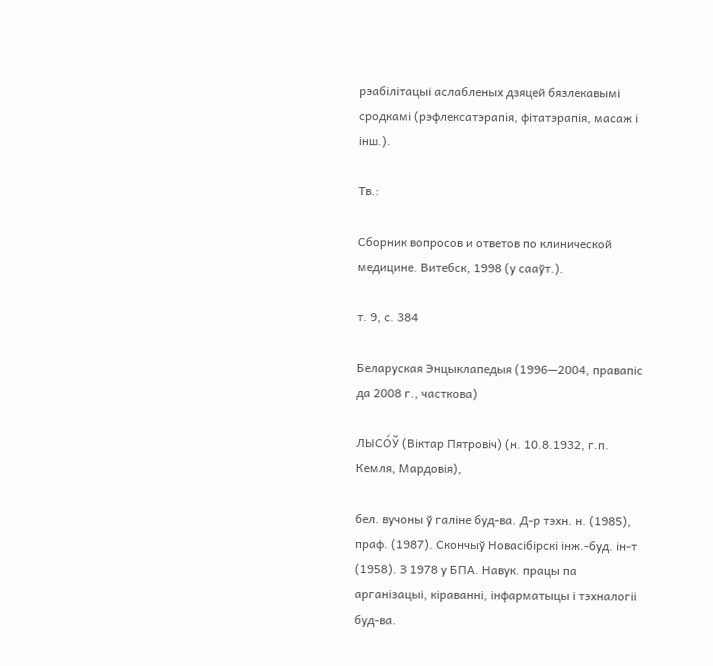рэабілітацыі аслабленых дзяцей бязлекавымі сродкамі (рэфлексатэрапія, фітатэрапія, масаж і інш.).

Тв.:

Сборник вопросов и ответов по клинической медицине. Витебск, 1998 (у сааўт.).

т. 9, с. 384

Беларуская Энцыклапедыя (1996—2004, правапіс да 2008 г., часткова)

ЛЫСО́Ў (Віктар Пятровіч) (н. 10.8.1932, г.п. Кемля, Мардовія),

бел. вучоны ў галіне буд-ва. Д-р тэхн. н. (1985), праф. (1987). Скончыў Новасібірскі інж.-буд. ін-т (1958). З 1978 у БПА. Навук. працы па арганізацыі, кіраванні, інфарматыцы і тэхналогіі буд-ва.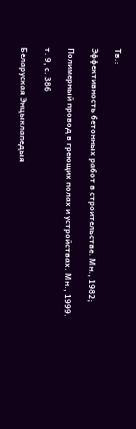Тв.:

Эффективность бетонных работ в строительстве. Мн., 1982;

Полимерный провод в греющих полах и устройствах. Мн., 1999.

т. 9, с. 386

Беларуская Энцыклапедыя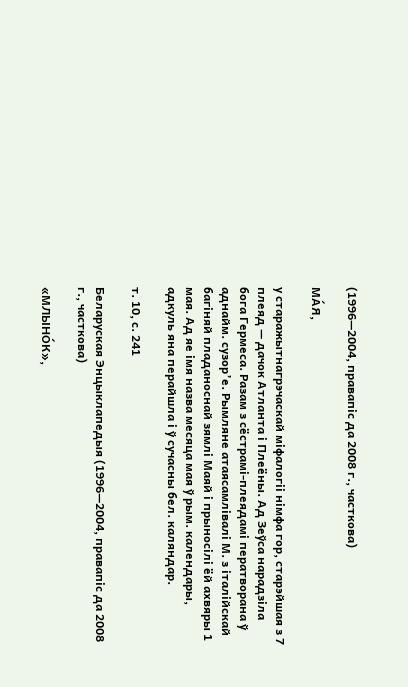(1996—2004, правапіс да 2008 г., часткова)

МА́Я,

у старажытнагрэчаскай міфалогіі німфа гор, старэйшая з 7 плеяд — дачок Атланта і Плеёны. Ад Зеўса нарадзіла бога Гермеса. Разам з сёстрамі-плеядамі ператворана ў аднайм. сузор’е. Рымляне атаясамлівалі М. з італійскай багіняй пладаноснай зямлі Маяй і прыносілі ёй ахвяры 1 мая. Ад яе імя назва месяца мая ў рым. календары, адкуль яна перайшла і ў сучасны бел. каляндар.

т. 10, с. 241

Беларуская Энцыклапедыя (1996—2004, правапіс да 2008 г., часткова)

«МЛЫНО́К»,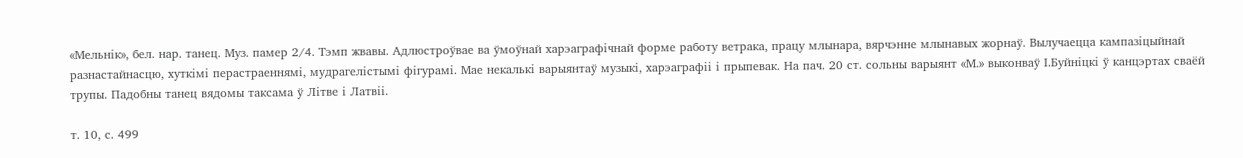«Мельнік», бел. нар. танец. Муз. памер 2/4. Тэмп жвавы. Адлюстроўвае ва ўмоўнай харэаграфічнай форме работу ветрака, працу млынара, вярчэнне млынавых жорнаў. Вылучаецца кампазіцыйнай разнастайнасцю, хуткімі перастраеннямі, мудрагелістымі фігурамі. Мае некалькі варыянтаў музыкі, харэаграфіі і прыпевак. На пач. 20 ст. сольны варыянт «М.» выконваў І.Буйніцкі ў канцэртах сваёй трупы. Падобны танец вядомы таксама ў Літве і Латвіі.

т. 10, с. 499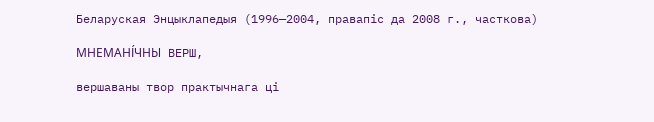Беларуская Энцыклапедыя (1996—2004, правапіс да 2008 г., часткова)

МНЕМАНІ́ЧНЫ ВЕРШ,

вершаваны твор практычнага ці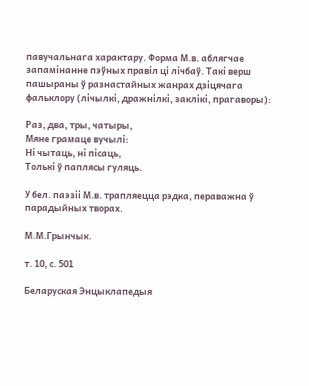павучальнага характару. Форма М.в. аблягчае запамінанне пэўных правіл ці лічбаў. Такі верш пашыраны ў разнастайных жанрах дзіцячага фальклору (лічылкі, дражнілкі, заклікі, прагаворы):

Раз, два, тры, чатыры,
Мяне грамаце вучылі:
Ні чытаць, ні пісаць,
Толькі ў паплясы гуляць.

У бел. паэзіі М.в. трапляецца рэдка, пераважна ў парадыйных творах.

М.М.Грынчык.

т. 10, с. 501

Беларуская Энцыклапедыя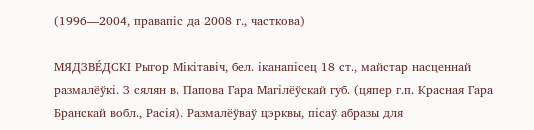(1996—2004, правапіс да 2008 г., часткова)

МЯДЗВЕ́ДСКІ Рыгор Мікітавіч, бел. іканапісец 18 ст., майстар насценнай размалёўкі. З сялян в. Папова Гара Магілёўскай губ. (цяпер г.п. Красная Гара Бранскай вобл., Расія). Размалёўваў цэрквы, пісаў абразы для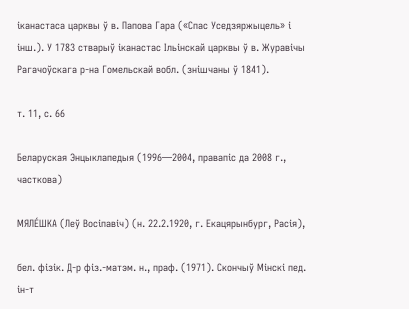іканастаса царквы ў в. Папова Гара («Спас Уседзяржыцель» і інш.). У 1783 стварыў іканастас Ільінскай царквы ў в. Журавічы Рагачоўскага р-на Гомельскай вобл. (знішчаны ў 1841).

т. 11, с. 66

Беларуская Энцыклапедыя (1996—2004, правапіс да 2008 г., часткова)

МЯЛЕ́ШКА (Леў Восіпавіч) (н. 22.2.1920, г. Екацярынбург, Расія),

бел. фізік. Д-р фіз.-матэм. н., праф. (1971). Скончыў Мінскі пед. ін-т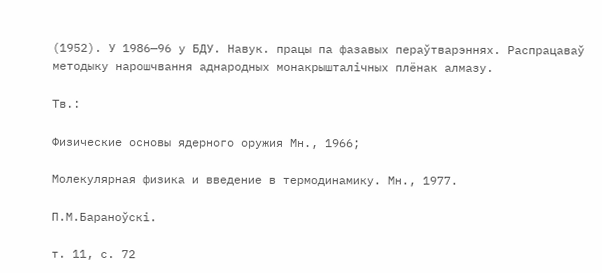(1952). У 1986—96 у БДУ. Навук. працы па фазавых пераўтварэннях. Распрацаваў методыку нарошчвання аднародных монакрышталічных плёнак алмазу.

Тв.:

Физические основы ядерного оружия Мн., 1966;

Молекулярная физика и введение в термодинамику. Мн., 1977.

П.М.Бараноўскі.

т. 11, с. 72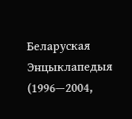Беларуская Энцыклапедыя (1996—2004,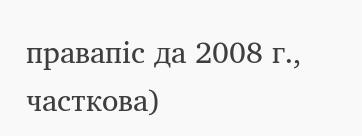правапіс да 2008 г., часткова)